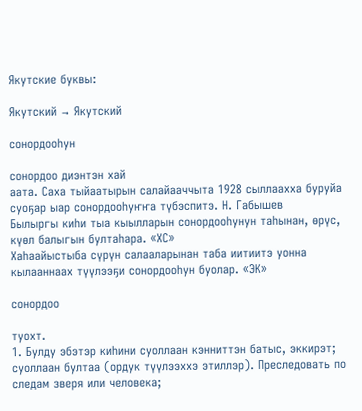Якутские буквы:

Якутский → Якутский

сонордооһун

сонордоо диэнтэн хай
аата. Саха тыйаатырын салайааччыта 1928 сыллаахха буруйа суоҕар ыар сонордооһуҥҥа түбэспитэ. Н. Габышев
Былыргы киһи тыа кыылларын сонордооһунун таһынан, өрүс, күөл балыгын бултаһара. «ХС»
Хаһаайыстыба сүрүн салааларынан таба иитиитэ уонна кылааннаах түүлээҕи сонордооһун буолар. «ЭК»

сонордоо

туохт.
1. Булду эбэтэр киһини суоллаан кэнниттэн батыс, эккирэт; суоллаан бултаа (ордук түүлээххэ этиллэр). Преследовать по следам зверя или человека;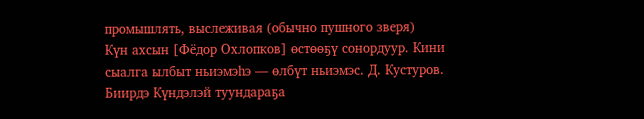промышлять, выслеживая (обычно пушного зверя)
Күн ахсын [Фёдор Охлопков] өстөөҕү сонордуур. Кини сыалга ылбыт ньиэмэһэ — өлбүт ньиэмэс. Д. Кустуров. Биирдэ Күндэлэй туундараҕа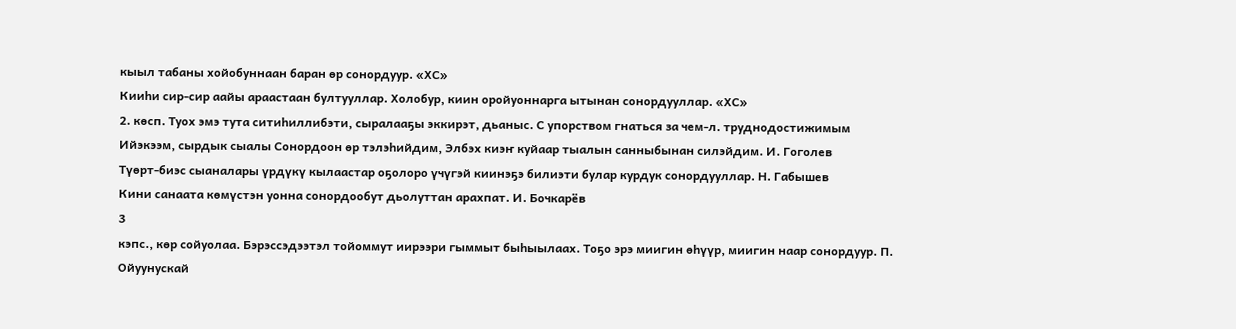кыыл табаны хойобуннаан баран өр сонордуур. «ХС»
Кииһи сир-сир аайы араастаан бултууллар. Холобур, киин оройуоннарга ытынан сонордууллар. «ХС»
2. көсп. Туох эмэ тута ситиһиллибэти, сыралааҕы эккирэт, дьаныс. С упорством гнаться за чем-л. труднодостижимым
Ийэкээм, сырдык сыалы Сонордоон өр тэлэһийдим, Элбэх киэҥ куйаар тыалын санныбынан силэйдим. И. Гоголев
Түөрт-биэс сыаналары үрдүкү кылаастар оҕолоро үчүгэй киинэҕэ билиэти булар курдук сонордууллар. Н. Габышев
Кини санаата көмүстэн уонна сонордообут дьолуттан арахпат. И. Бочкарёв
3
кэпс., көр сойуолаа. Бэрэссэдээтэл тойоммут иирээри гыммыт быһыылаах. Тоҕо эрэ миигин өһүүр, миигин наар сонордуур. П. Ойуунускай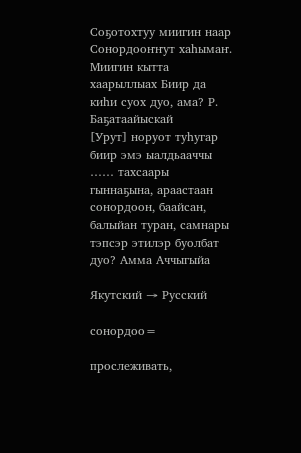Соҕотохтуу миигин наар Сонордооҥҥут хаһымаҥ. Миигин кытта хаарыллыах Биир да киһи суох дуо, ама? Р. Баҕатаайыскай
[Урут] норуот туһугар биир эмэ ыалдьааччы …… тахсаары гыннаҕына, араастаан сонордоон, баайсан, балыйан туран, самнары тэпсэр этилэр буолбат дуо? Амма Аччыгыйа

Якутский → Русский

сонордоо=

прослеживать,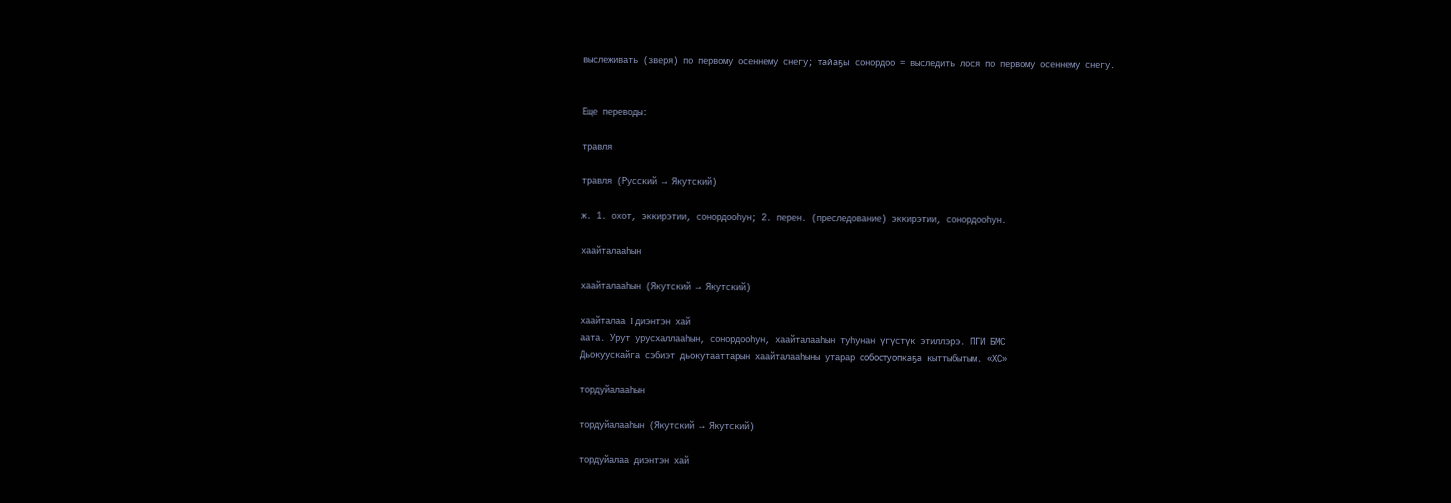выслеживать (зверя) по первому осеннему снегу; тайаҕы сонордоо = выследить лося по первому осеннему снегу.


Еще переводы:

травля

травля (Русский → Якутский)

ж. 1. охот, эккирэтии, сонордооһун; 2. перен. (преследование) эккирэтии, сонордооһун.

хаайталааһын

хаайталааһын (Якутский → Якутский)

хаайталаа I диэнтэн хай
аата. Урут урусхаллааһын, сонордооһун, хаайталааһын туһунан үгүстүк этиллэрэ. ПГИ БМС
Дьокуускайга сэбиэт дьокутааттарын хаайталааһыны утарар собостуопкаҕа кыттыбытым. «ХС»

тордуйалааһын

тордуйалааһын (Якутский → Якутский)

тордуйалаа диэнтэн хай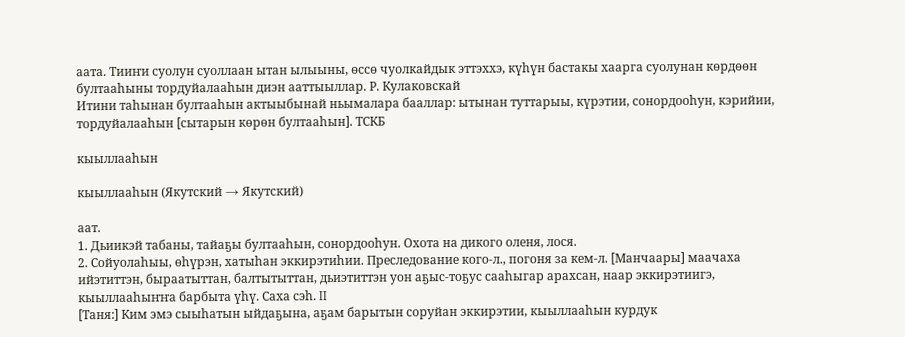аата. Тииҥи суолун суоллаан ытан ылыыны, өссө чуолкайдык эттэххэ, күһүн бастакы хаарга суолунан көрдөөн бултааһыны тордуйалааһын диэн ааттыыллар. Р. Кулаковскай
Итини таһынан бултааһын актыыбынай ньымалара бааллар: ытынан туттарыы, күрэтии, сонордооһун, кэрийии, тордуйалааһын [сытарын көрөн бултааһын]. ТСКБ

кыыллааһын

кыыллааһын (Якутский → Якутский)

аат.
1. Дьиикэй табаны, тайаҕы бултааһын, сонордооһун. Охота на дикого оленя, лося.
2. Сойуолаһыы, өһүрэн, хатыһан эккирэтиһии. Преследование кого-л., погоня за кем-л. [Манчаары] маачаха ийэтиттэн, быраатыттан, балтытыттан, дьиэтиттэн уон аҕыс-тоҕус сааһыгар арахсан, наар эккирэтиигэ, кыыллааһыҥҥа барбыта үһү. Саха сэһ. II
[Таня:] Ким эмэ сыыһатын ыйдаҕына, аҕам барытын соруйан эккирэтии, кыыллааһын курдук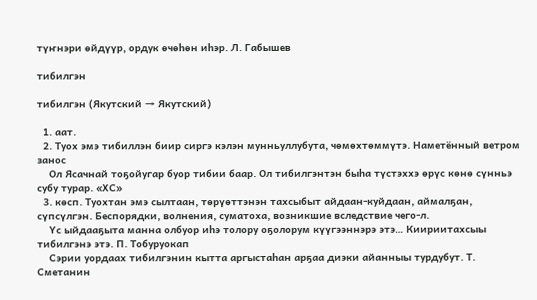түҥнэри өйдүүр, ордук өчөһөн иһэр. Л. Габышев

тибилгэн

тибилгэн (Якутский → Якутский)

  1. аат.
  2. Туох эмэ тибиллэн биир сиргэ кэлэн мунньуллубута, чөмөхтөммүтэ. Наметённый ветром занос
    Ол Ясачнай тоҕойугар буор тибии баар. Ол тибилгэнтэн быһа түстэххэ өрүс көнө сүнньэ субу турар. «ХС»
  3. көсп. Туохтан эмэ сылтаан, төрүөттэнэн тахсыбыт айдаан-куйдаан, аймалҕан, сүпсүлгэн. Беспорядки, волнения, суматоха, возникшие вследствие чего-л.
    Үс ыйдааҕыта манна олбуор иһэ толору оҕолорум күүгээннэрэ этэ… Киириитахсыы тибилгэнэ этэ. П. Тобуруокап
    Сэрии уордаах тибилгэнин кытта аргыстаһан арҕаа диэки айанныы турдубут. Т. Сметанин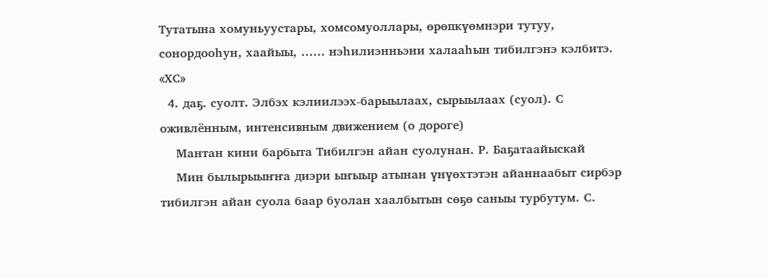Тутатына хомуньуустары, хомсомуоллары, өрөпкүөмнэри тутуу, сонордооһун, хаайыы, …… нэһилиэнньэни халааһын тибилгэнэ кэлбитэ. «ХС»
  4. даҕ. суолт. Элбэх кэлиилээх-барыылаах, сырыылаах (суол). С оживлённым, интенсивным движением (о дороге)
    Мантан кини барбыта Тибилгэн айан суолунан. Р. Баҕатаайыскай
    Мин былырыыҥҥа диэри ыҥыыр атынан үнүөхтэтэн айаннаабыт сирбэр тибилгэн айан суола баар буолан хаалбытын сөҕө саныы турбутум. С.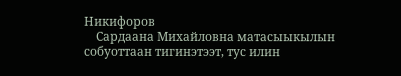Никифоров
    Сардаана Михайловна матасыыкылын собуоттаан тигинэтээт, тус илин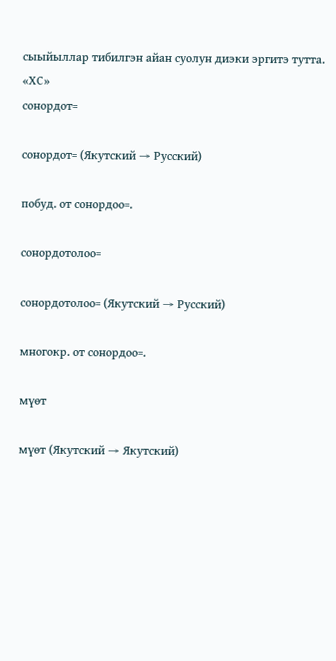сыыйыллар тибилгэн айан суолун диэки эргитэ тутта. «ХС»
сонордот=

сонордот= (Якутский → Русский)

побуд. от сонордоо=.

сонордотолоо=

сонордотолоо= (Якутский → Русский)

многокр. от сонордоо=.

мүөт

мүөт (Якутский → Якутский)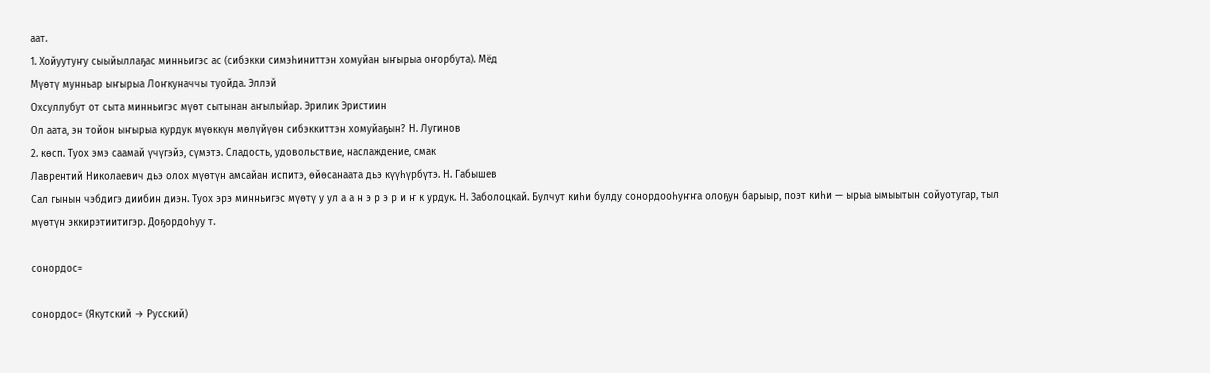аат.
1. Хойуутуҥу сыыйыллаҕас минньигэс ас (сибэкки симэһиниттэн хомуйан ыҥырыа оҥорбута). Мёд
Мүөтү мунньар ыҥырыа Лоҥкуначчы туойда. Эллэй
Охсуллубут от сыта минньигэс мүөт сытынан аҥылыйар. Эрилик Эристиин
Ол аата, эн тойон ыҥырыа курдук мүөккүн мөлүйүөн сибэккиттэн хомуйаҕын? Н. Лугинов
2. көсп. Туох эмэ саамай үчүгэйэ, сүмэтэ. Сладость, удовольствие, наслаждение, смак
Лаврентий Николаевич дьэ олох мүөтүн амсайан испитэ, өйөсанаата дьэ күүһүрбүтэ. Н. Габышев
Сал гынын чэбдигэ диибин диэн. Туох эрэ минньигэс мүөтү у ул а а н э р э р и ҥ к урдук. Н. Заболоцкай. Булчут киһи булду сонордооһуҥҥа олоҕун барыыр, поэт киһи — ырыа ымыытын сойуотугар, тыл мүөтүн эккирэтиитигэр. Доҕордоһуу т.

сонордос=

сонордос= (Якутский → Русский)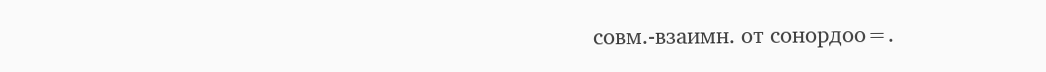совм.-взаимн. от сонордоо=.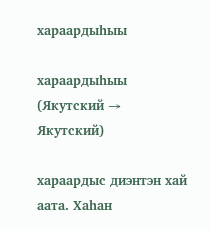хараардыһыы

хараардыһыы (Якутский → Якутский)

хараардыс диэнтэн хай
аата. Хаһан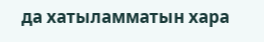да хатыламматын хара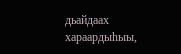дьайдаах хараардыһыы,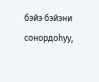бэйэ бэйэни сонордоһуу,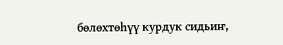бөлөхтөһүү курдук сидьиҥ,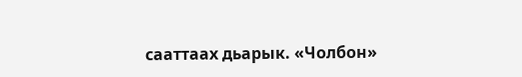сааттаах дьарык. «Чолбон»